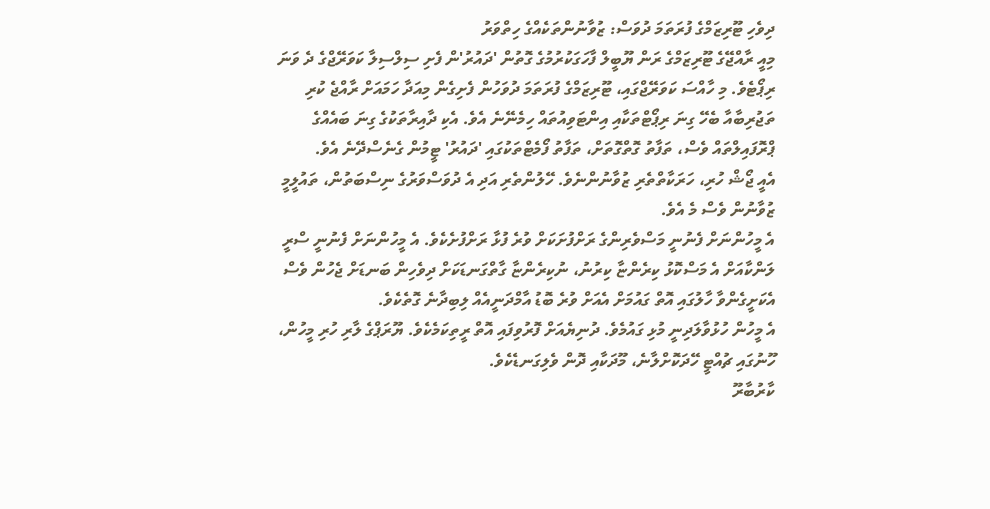ދިވެހި ޓޫރިޒަމްގެ ފުރަތަމަ ދުވަސް: ޒުވާނުންތަކެއްގެ ހިތްވަރު
މިއީ ރާއްޖޭގެ ޓޫރިޒަމްގެ ރަން ޔޫބީލް ފާހަގަކުރުމުގެ ގޮތުން 'ދައުރު'ން ފެށި ސިލްސިލާ ކަވަރޭޖްގެ ދެ ވަނަ ރިޕޯޓެވެ. މި ހާއްސަ ކަވަރޭޖްގައި، ޓޫރިޒަމްގެ ފުރަތަމަ ދުވަހުން ފެށިގެން މިއަދާ ހަމައަށް ރާއްޖެ ކުރި ތަޖުރިބާއާ ބެހޭ ގިނަ ރިޕޯޓްތަކާއި އިންޓަވިއުތައް ހިމެނޭނެ އެވެ. އެކި ދާއިރާތަކުގެ ގިނަ ބައެއްގެ ޕްރޮފައިލްތައް ވެސް، ތަފާތު ގޮތްގޮތަށް، ތަފާތު ފޯމެޓްތަކުގައި 'ދައުރު' ޓީމުން ގެނެސްދޭނެ އެވެ.
އެއީ ޖޯޝް ހުރި، ހަރަކާތްތެރި ޒުވާނުންނެވެ. ހޭލުންތެރި އަދި އެ ދުވަސްވަރުގެ ނިސްބަތުން، ތައުލީމީ ޒުވާނުން ވެސް މެ އެވެ.
އެ މީހުންނަށް ފެނުނީ މަސްވެރިންގެ ރަށްފުށަކަށް ވުރެ ފުޅާ ރަށްފުށެކެވެ. އެ މީހުންނަށް ފެނުނީ ސްރީ ލަންކާއަށް އެ މަސްކޮޅު ކިރެންޏާ ކިރުނު، ނުކިރެންޏާ ގާތްގަނޑަކަށް ދިވެހިން ބަނޑަށް ޖެހުން ވެސް އެކަށީގެންވާ ހާލުގައި އޮތް ގައުމަށް އެއަށް ވުރެ ބޮޑު އާމްދަނީއެއް ލިބިދާނެ ގޮތެކެވެ.
އެ މީހުން ހުޅުވާލަދިނީ މުޅި ގައުމެވެ. ދުނިޔެއަށް ފޮރުވިފައި އޮތް ރީތިކަމެކެވެ. ޔޫރަޕްގެ ލާރި ހުރި މީހުން، ހޫނުގައި ޗުއްޓީ ހޭދަކޮށްލާނެ، މޫދަކާއި ދޮން ވެލިގަނޑެކެވެ.
ކާރުބާރޫ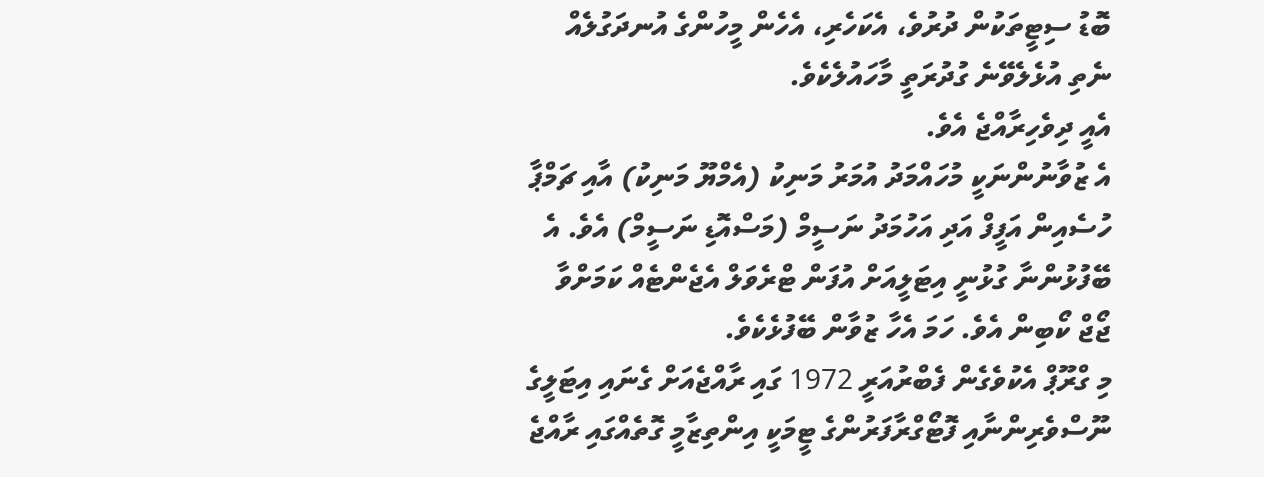ބޮޑު ސިޓީތަކުން ދުރުވެ، އެކަހެރި، އެހެން މީހުންގެ އުނދަގުލެއް ނެތި އުޅެލެވޭނެ ގުދުރަތީ މާހައުލެކެވެ.
އެއީ ދިވެހިރާއްޖެ އެވެ.
އެ ޒުވާނުންނަކީ މުހައްމަދު އުމަރު މަނިކު (އެމްޔޫ މަނިކު) އާއި ޗަމްޕާ ހުސެއިން އަފީފް އަދި އަހުމަދު ނަސީމް (މަސްއޮޑި ނަސީމް) އެވެ. އެ ބޭފުޅުންނާ ގުޅުނީ އިޓަލީއަށް އުފަން ޓްރެވަލް އެޖެންޓެއް ކަމަށްވާ ޖޯޖް ކޯބިން އެވެ. ހަމަ އެހާ ޒުވާން ބޭފުޅެކެވެ.
މި ގްރޫޕް އެކުވެގެން ފެބްރުއަރީ 1972 ގައި ރާއްޖެއަށް ގެނައި އިޓަލީގެ ނޫސްވެރިންނާއި ފޮޓޯގްރާފަރުންގެ ޓީމަކީ އިންތިޒާމީ ގޮތެއްގައި ރާއްޖެ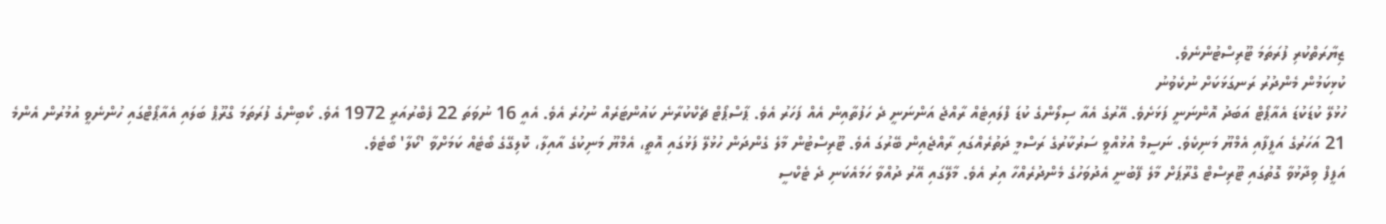ޒިޔާރަތްކުރި ފުރަތަމަ ޓޫރިސްޓުންނެވެ.
ކުޅިކަމުން މެންދުރު ރަނގަޅަކަށް ނުކެވުނު
ހުޅުލޭ ކުޑަކުޑަ އެއާޕޯޓް އަބަދު އޮންނަނީ ފަޅަށެވެ. އޭރުގެ އެއާ ސިލޯންގެ ކުޑަ ފްލައިޓެއް ރާއްޖެ އަންނަނީ ދެ ހަފުތާއިން އެއް ފަހަރު އެވެ. ޕާސްޕޯޓް ޗެކްކުރާނެ ކައުންޓަރެއް ނުހުރެ އެވެ. އެއީ 16 ނުވަތަ 22 ފެބްރުއަރީ 1972 އެވެ. ކޯބިންގެ ފުރަތަމަ ގްރޫޕް ބަލައި އެއާޕޯޓްގައި ހުންނެވީ އުމުރުން އެންމެ 21 އަހަރުގެ އަފީފާއި އެމްޔޫ މަނިކެވެ. ނަސީމް އުޅުއްވީ ސަރުކާރުގެ ރަސްމީ ދަތުރެއްގައި ރާއްޖެއިން ބޭރުގަ އެވެ. ޓޫރިސްޓުން މާލެ ގެންދަން ހުޅުލޭ ފަޅުގައި އޮތީ، އެމްޔޫ މަނިކުގެ އާއިލާ، ކޮލިގޭގެ ބޯޓެއް ކަމަށްވާ 'ކޯލާ' ބޯޓެވެ.
އަފީފް ވިދާޅުވާ ގޮތުގައި ޓޫރިސްޓް ގްރޫޕަށް މާލެ ފޭބުނީ އެދުވަހުގެ މެންދުރެއްހާ އިރު އެވެ. މާލޭގައި އޭރު ދުއްވާ ހަމައެކަނި ދެ ޓެކްސީ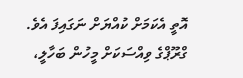އޮތީ އެކަމަށް ކުއްޔަށް ނަގައިފަ އެވެ. ގްރޫޕްގެ ވިއްސަކަށް މީހުން ބަހާލީ،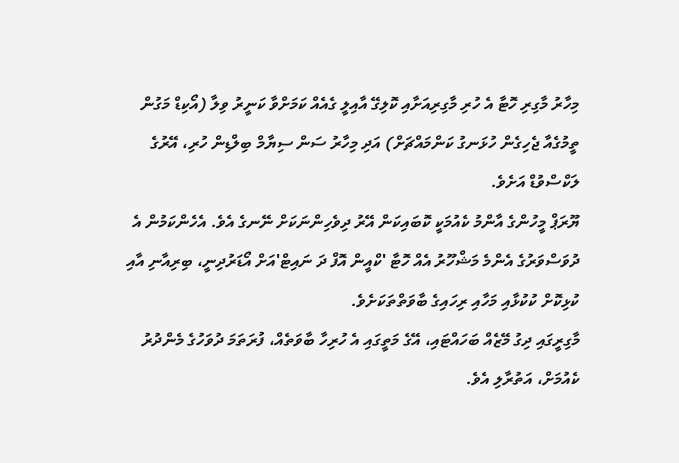މިހާރު މާގިރި ހޮޓާ އެ ހުރި މާގިރިއަށާއި ކޮލިގޭ އާއިލީ ގެއެއް ކަމަށްވާ ކަނީރު ވިލާ (އޯކިޑް މަގުން ތީމުގެއާ ޖެހިގެން ހުޅަނގު ކަންމައްޗަށް) އަދި މިހާރު ސަން ސިޔާމް ބިލްޑިން ހުރި، އޭރުގެ ލަކްސްވުޑް އަށެވެ.
ޔޫރަޕް މީހުންގެ އާންމު ކެއުމަކީ ކޮބައިކަން އޭރު ދިވެހިންނަކަށް ނޭނގެ އެވެ. އެހެންކަމުން އެ ދުވަސްވަރުގެ އެންމެ މަޝްހޫރު އެއް ހޮޓާ 'ކްއީން އޮފް ދަ ނައިޓް'އަށް އޯޑަރުދިނީ، ބިރިއާނި އާއި ކުޅިކޮށް ކުކުޅާއި މަހާއި ރިހައިގެ ބާވަތްތަކަށެވެ.
މާގިރީގައި ދިގު މޭޒެއް ބަހައްޓައި، އޭގެ މަތީގައި އެ ހުރިހާ ބާވަތެއް، ފުރަތަމަ ދުވަހުގެ މެންދުރު ކެއުމަށް، އަތުރާލި އެވެ.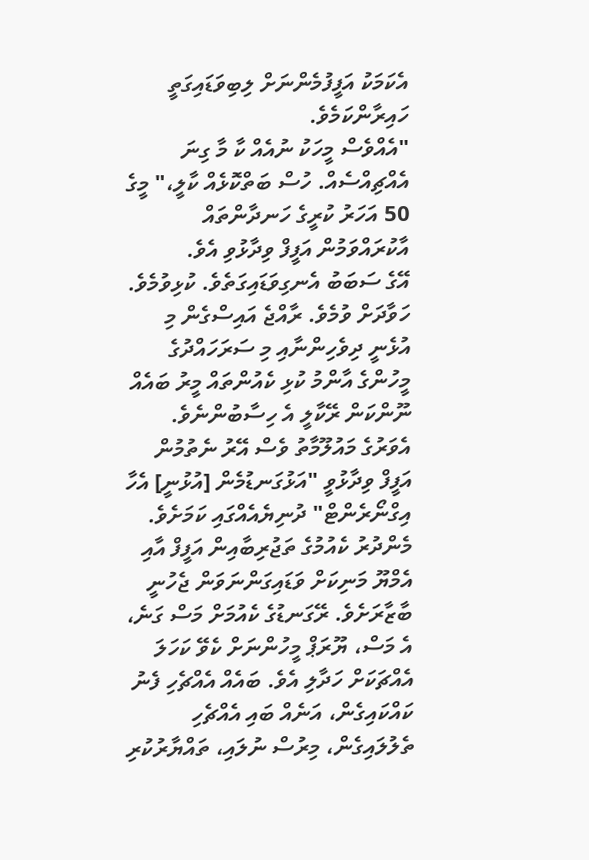އެކަމަކު އަފީފުމެންނަށް ލިބިވަޑައިގަތީ ހައިރާންކަމެވެ.
"އެއްވެސް މީހަކު ނުއެއް ކާ މާ ގިނަ އެއްޗިއްސެއް. ހުސް ބަތްކޮޅެއް ކާލީ،" މީގެ 50 އަހަރު ކުރީގެ ހަނދާންތައް އާކުރައްވަމުން އަފީފް ވިދާޅުވި އެވެ.
އޭގެ ސަބަބު އެނގިވަޑައިގަތެވެ. ކުޅިވުމެވެ. ހަވާދަށް ވުމެވެ. ރާއްޖެ އައިސްގެން މި އުޅެނީ ދިވެހިންނާއި މި ސަރަހައްދުގެ މީހުންގެ އާންމު ކުޅި ކެއުންތައް މީރު ބައެއް ނޫންކަން ރޭކާލީ އެ ހިސާބުންނެވެ. އެވަރުގެ މައުލޫމާތު ވެސް އޭރު ނެތުމުން އަފީފް ވިދާޅުވީ "އަޅުގަނޑުމެން [އުޅުނީ] އެހާ އިގްނޯރެންޓް" ދުނިޔެއެއްގައި ކަމަށެވެ.
މެންދުރު ކެއުމުގެ ތަޖުރިބާއިން އަފީފް އާއި އެމްޔޫ މަނިކަށް ވަޑައިގަންނަވަން ޖެހުނީ ބާޒާރަށެވެ. ރޭގަނޑުގެ ކެއުމަށް މަސް ގަނެ، އެ މަސް، ޔޫރަޕް މީހުންނަށް ކެވޭ ކަހަލަ އެއްޗަކަށް ހަދާލި އެވެ. ބައެއް އެއްޗެހި ފެނު ކައްކައިގެން، އަނެއް ބައި އެއްޗެހި ތެލުލައިގެން، މިރުސް ނުލައި، ތައްޔާރުކުރި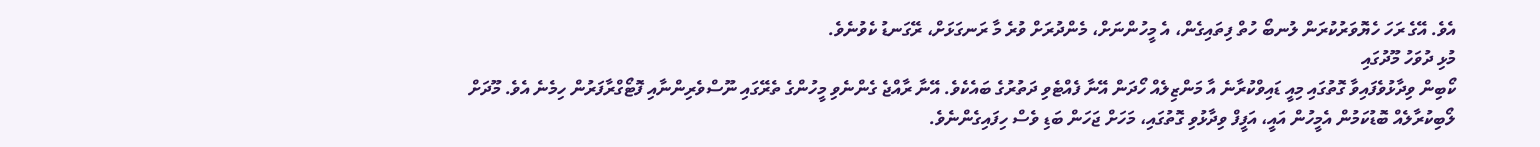އެވެ. އޭގެ ރަހަ ހެޔޮވަރުކުރަން ލުނބޯ ހުތް ފިތައިގެން، އެ މީހުންނަށް، މެންދުރަށް ވުރެ މާ ރަނގަޅަށް، ރޭގަނޑު ކެވުނެވެ.
މުޅި ދުވަހު މޫދުގައި
ކޯބިން ވިދާޅުވެފައިވާ ގޮތުގައި މިއީ ޑައިވްކުރާނެ އާ މަންޒިލެއް ހޯދަން އޭނާ ފެއްޓެވި ދަތުރުގެ ބައެކެވެ. އޭނާ ރާއްޖެ ގެންނެވި މީހުންގެ ތެރޭގައި ނޫސްވެރިންނާއި ފޮޓޯގްރާފަރުން ހިމެނެ އެވެ. މޫދަށް ލޯބިކުރާލެއް ބޮޑުކަމުން އެމީހުން އައީ، އަފީފް ވިދާޅުވި ގޮތުގައި، މަހަށް ޖަހަން ބަޑި ވެސް ހިފައިގެންނެވެ.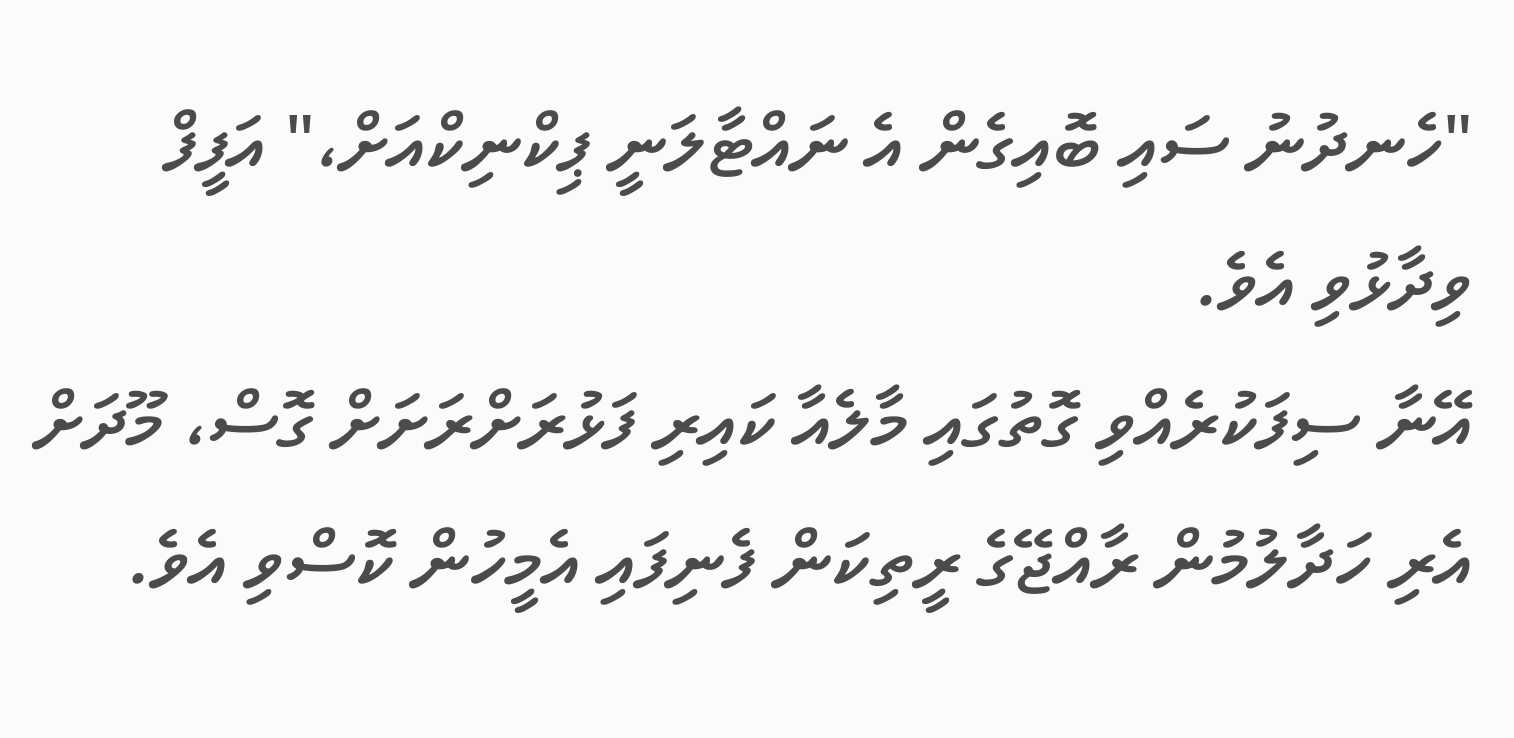"ހެނދުނު ސައި ބޮއިގެން އެ ނައްޓާލަނީ ޕިކްނިކްއަށް،" އަފީފް ވިދާޅުވި އެވެ.
އޭނާ ސިފަކުރެއްވި ގޮތުގައި މާލެއާ ކައިރި ފަޅުރަށްރަށަށް ގޮސް، މޫދަށް އެރި ހަދާލުމުން ރާއްޖޭގެ ރީތިކަން ފެނިފައި އެމީހުން ކޮސްވި އެވެ.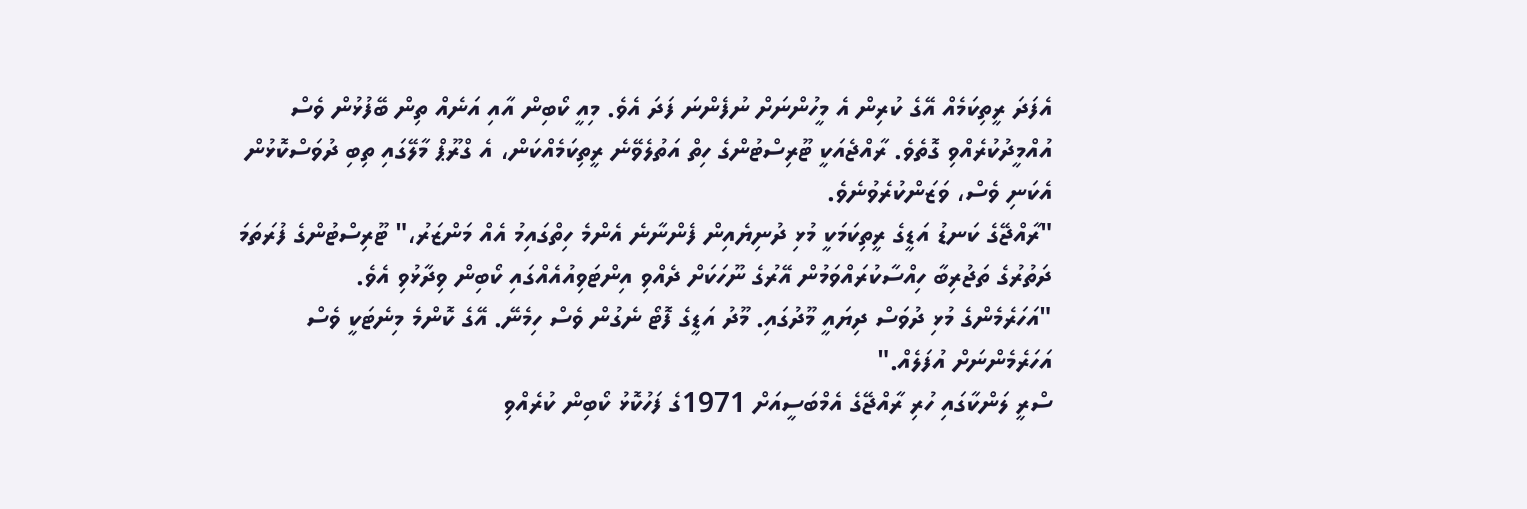އެފަދަ ރީތިކަމެއް އޭގެ ކުރިން އެ މީހުންނަށް ނުފެންނަ ފަދަ އެވެ. މިއީ ކޯބިން އާއި އަނެއް ތިން ބޭފުޅުން ވެސް އުއްމީދުކުރެއްވި ގޮތެވެ. ރާއްޖެއަކީ ޓޫރިސްޓުންގެ ހިތް އަތުލެވޭނެ ރީތިކަމެއްކަން، އެ ގްރޫޕް މާލޭގައި ތިބި ދުވަސްކޮޅުން އެކަނި ވެސް، ވަޒަންކުރެވުނެވެ.
"ރާއްޖޭގެ ކަނޑު އަޑީގެ ރީތިކަމަކީ މުޅި ދުނިޔެއިން ފެންނާނެ އެންމެ ހިތްގައިމު އެއް މަންޒަރު،" ޓޫރިސްޓުންގެ ފުރަތަމަ ދަތުރުގެ ތަޖުރިބާ ހިއްސާކުރައްވަމުން އޭރުގެ ނޫހަކަށް ދެއްވި އިންޓަވިއުއެއްގައި ކޯބިން ވިދާޅުވި އެވެ.
"އަހަރެމެންގެ މުޅި ދުވަސް ދިޔައީ މޫދުގައި. މޫދު އަޑީގެ ފޮޓޯ ނެގުން ވެސް ހިމެނޭ. އޭގެ ކޮންމެ މިނެޓަކީ ވެސް އަހަރެމެންނަށް އުފަލެއް."
ސްރީ ލަންކާގައި ހުރި ރާއްޖޭގެ އެމްބަސީއަށް 1971ގެ ފަހުކޮޅު ކޯބިން ކުރެއްވި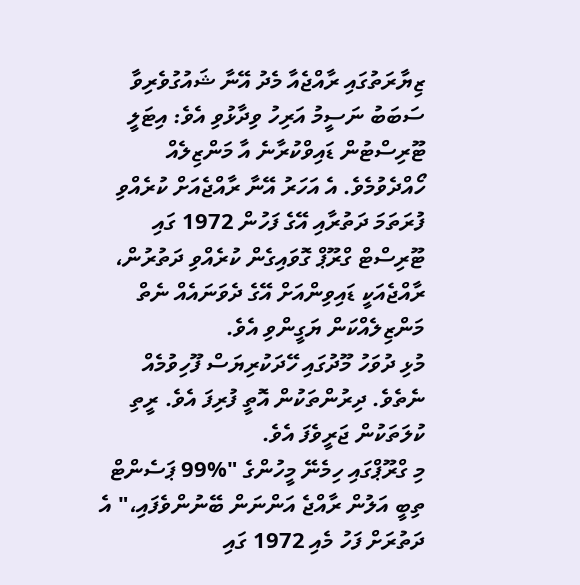ޒިޔާރަތުގައި ރާއްޖެއާ މެދު އޭނާ ޝައުގުވެރިވާ ސަބަބު ނަސީމު އަރިހު ވިދާޅުވި އެވެ: އިޓަލީ ޓޫރިސްޓުން ޑައިވްކުރާނެ އާ މަންޒިލެއް ހޯއްދެވުމެވެ. އެ އަހަރު އޭނާ ރާއްޖެއަށް ކުރެއްވި ފުރަތަމަ ދަތުރާއި އޭގެ ފަހުން 1972 ގައި ޓޫރިސްޓް ގްރޫޕް ގޮވައިގެން ކުރެއްވި ދަތުރުން، ރާއްޖެއަކީ ޑައިވިންއަށް އޭގެ ދެވަނައެއް ނެތް މަންޒިލެއްކަން ޔަގީންވި އެވެ.
މުޅި ދުވަހު މޫދުގައި ހޭދަކުރިޔަސް ފޫހިވުމެއް ނެތެވެ. ދިރުންތަކުން އޮތީ ފުރިފަ އެވެ. ރީތި ކުލަތަކުން ޖަރީވެފަ އެވެ.
މި ގްރޫޕްގައި ހިމެނޭ މީހުންގެ "%99 ޕަސެންޓް ތިބީ އަލުން ރާއްޖެ އަންނަން ބޭނުންވެފައި،" އެ ދަތުރަށް ފަހު މެއި 1972 ގައި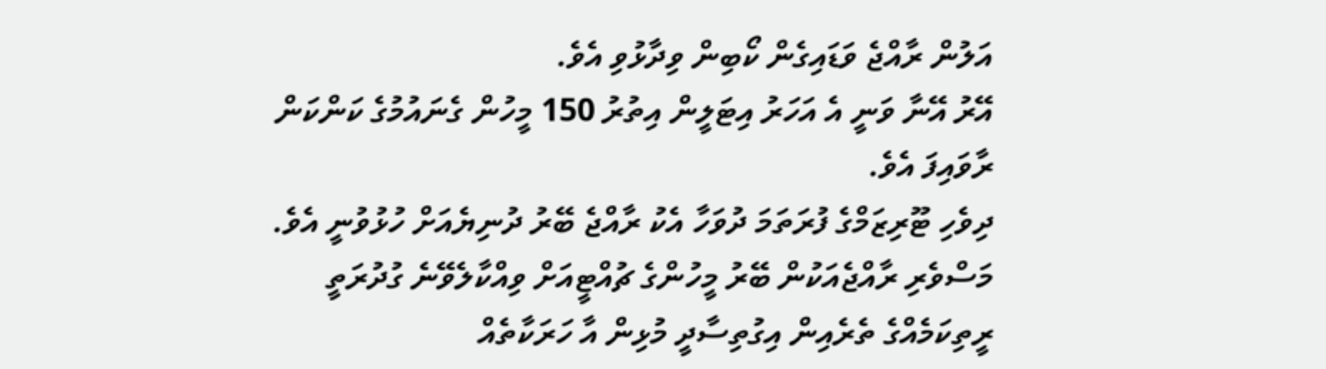އަލުން ރާއްޖެ ވަޑައިގެން ކޯބިން ވިދާޅުވި އެވެ.
އޭރު އޭނާ ވަނީ އެ އަހަރު އިޓަލީން އިތުރު 150 މީހުން ގެނައުމުގެ ކަންކަން ރާވައިފަ އެވެ.
ދިވެހި ޓޫރިޒަމްގެ ފުރަތަމަ ދުވަހާ އެކު ރާއްޖެ ބޭރު ދުނިޔެއަށް ހުޅުވުނީ އެވެ. މަސްވެރި ރާއްޖެއަކުން ބޭރު މީހުންގެ ޗުއްޓީއަށް ވިއްކާލެވޭނެ ގުދުރަތީ ރީތިކަމެއްގެ ތެރެއިން އިގުތިސާދީ މުޅިން އާ ހަރަކާތެއް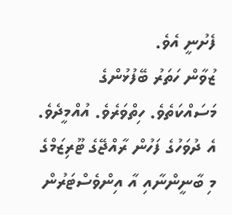ފެށުނީ އެވެ.
ޒުވާން ހަތަރު ބޭފުޅުންގެ މަސައްކަތެވެ. ހިތްވަރެވެ. އުއްމީދެވެ. އެ ދުވަހުގެ ފަހުން ރާއްޖޭގެ ޓޫރިޒަމްގެ މި ބާނީންނާއި އާ އިންވެސްޓަރުން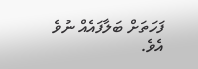ފަހަތަށް ބަލާފައެއް ނުވެ އެވެ.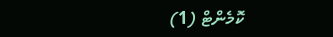ކޮމެންޓް (1)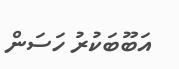އަބޫބަކުރު ހަސަން